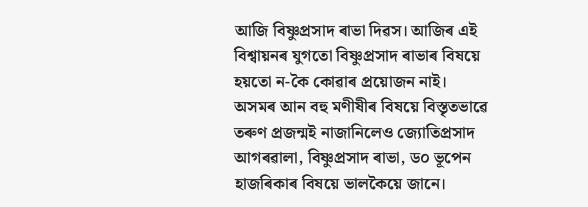আজি বিষ্ণুপ্ৰসাদ ৰাভা দিৱস। আজিৰ এই বিশ্বায়নৰ যুগতো বিষ্ণুপ্ৰসাদ ৰাভাৰ বিষয়ে হয়তো ন-কৈ কোৱাৰ প্ৰয়োজন নাই। অসমৰ আন বহু মণীষীৰ বিষয়ে বিস্তৃতভাৱে তৰুণ প্ৰজন্মই নাজানিলেও জ্যোতিপ্ৰসাদ আগৰৱালা, বিষ্ণুপ্ৰসাদ ৰাভা, ড০ ভূপেন হাজৰিকাৰ বিষয়ে ভালকৈয়ে জানে।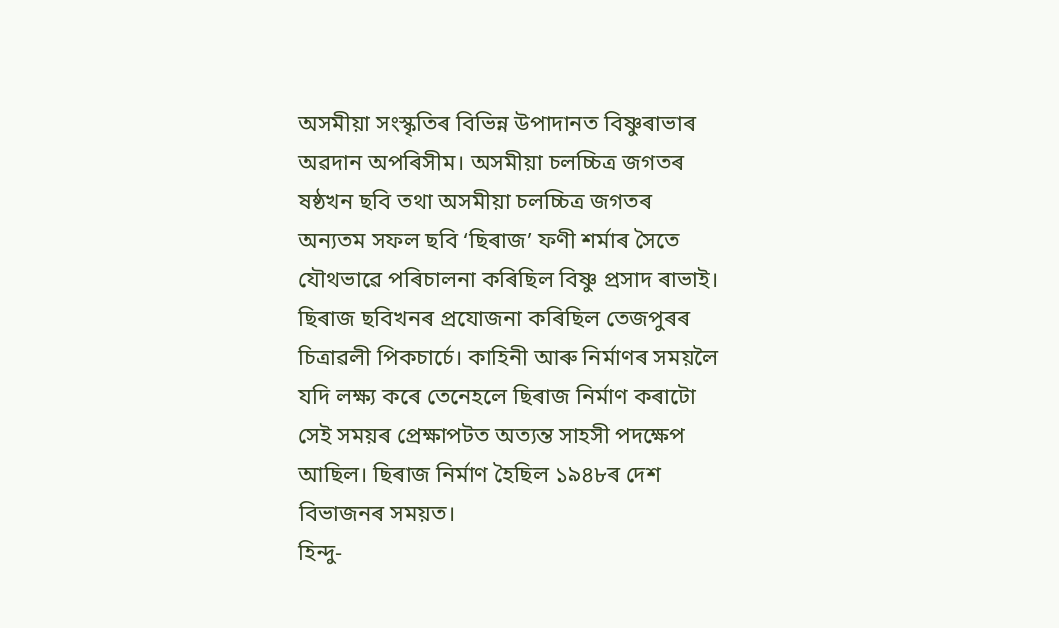অসমীয়া সংস্কৃতিৰ বিভিন্ন উপাদানত বিষ্ণুৰাভাৰ অৱদান অপৰিসীম। অসমীয়া চলচ্চিত্ৰ জগতৰ ষষ্ঠখন ছবি তথা অসমীয়া চলচ্চিত্ৰ জগতৰ অন্যতম সফল ছবি ‘ছিৰাজ’ ফণী শৰ্মাৰ সৈতে যৌথভাৱে পৰিচালনা কৰিছিল বিষ্ণু প্ৰসাদ ৰাভাই। ছিৰাজ ছবিখনৰ প্ৰযোজনা কৰিছিল তেজপুৰৰ চিত্ৰাৱলী পিকচাৰ্চে। কাহিনী আৰু নিৰ্মাণৰ সময়লৈ যদি লক্ষ্য কৰে তেনেহলে ছিৰাজ নিৰ্মাণ কৰাটো সেই সময়ৰ প্ৰেক্ষাপটত অত্যন্ত সাহসী পদক্ষেপ আছিল। ছিৰাজ নিৰ্মাণ হৈছিল ১৯৪৮ৰ দেশ বিভাজনৰ সময়ত।
হিন্দু-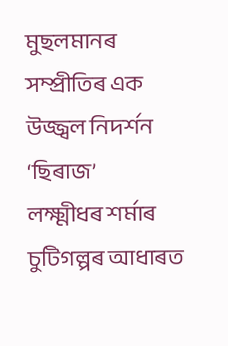মুছলমানৰ সম্প্ৰীতিৰ এক উজ্জ্বল নিদৰ্শন ‘ছিৰাজ’
লক্ষ্মীধৰ শৰ্মাৰ চুটিগল্পৰ আধাৰত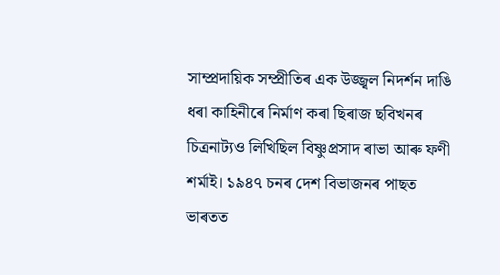সাম্প্ৰদায়িক সম্প্ৰীতিৰ এক উজ্জ্বল নিদৰ্শন দাঙি ধৰা কাহিনীৰে নিৰ্মাণ কৰা ছিৰাজ ছবিখনৰ চিত্ৰনাট্যও লিখিছিল বিষ্ণুপ্ৰসাদ ৰাভা আৰু ফণী শৰ্মাই। ১৯৪৭ চনৰ দেশ বিভাজনৰ পাছত ভাৰতত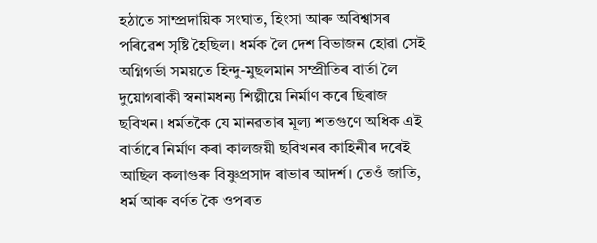হঠাতে সাম্প্ৰদায়িক সংঘাত, হিংসা আৰু অবিশ্বাসৰ পৰিৱেশ সৃষ্টি হৈছিল। ধৰ্মক লৈ দেশ বিভাজন হোৱা সেই অগ্নিগৰ্ভা সময়তে হিন্দু-মুছলমান সম্প্ৰীতিৰ বাৰ্তা লৈ দুয়োগৰাকী স্বনামধন্য শিল্পীয়ে নিৰ্মাণ কৰে ছিৰাজ ছবিখন। ধৰ্মতকৈ যে মানৱতাৰ মূল্য শতগুণে অধিক এই বাৰ্তাৰে নিৰ্মাণ কৰা কালজয়ী ছবিখনৰ কাহিনীৰ দৰেই আছিল কলাগুৰু বিষ্ণুপ্ৰসাদ ৰাভাৰ আদৰ্শ। তেওঁ জাতি, ধৰ্ম আৰু বৰ্ণত কৈ ওপৰত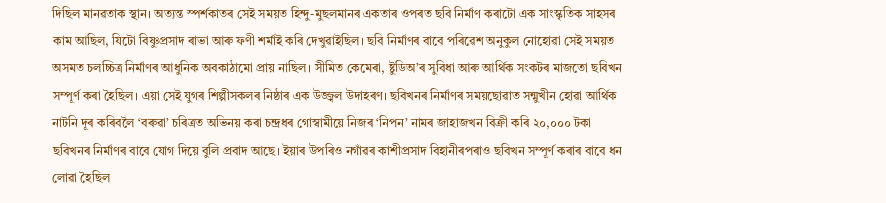দিছিল মানৱতাক স্থান। অত্যন্ত স্পৰ্শকাতৰ সেই সময়ত হিন্দু-মুছলমানৰ একতাৰ ওপৰত ছবি নিৰ্মাণ কৰাটো এক সাংস্কৃতিক সাহসৰ কাম আছিল, যিটো বিষ্ণুপ্ৰসাদ ৰাভা আৰু ফণী শৰ্মাই কৰি দেখুৱাইছিল। ছবি নিৰ্মাণৰ বাবে পৰিৱেশ অনুকুল নোহোৱা সেই সময়ত অসমত চলচ্চিত্ৰ নিৰ্মাণৰ আধুনিক অবকাঠামো প্ৰায় নাছিল। সীমিত কেমেৰা, ষ্টুডিঅ’ৰ সুবিধা আৰু আৰ্থিক সংকটৰ মাজতো ছবিখন সম্পূৰ্ণ কৰা হৈছিল। এয়া সেই যুগৰ শিল্পীসকলৰ নিষ্ঠাৰ এক উজ্জ্বল উদাহৰণ। ছবিখনৰ নিৰ্মাণৰ সময়ছোৱাত সন্মুখীন হোৱা আৰ্থিক নাটনি দূৰ কৰিবলৈ ‘বৰুৱা’ চৰিত্ৰত অভিনয় কৰা চন্দ্ৰধৰ গোস্বামীয়ে নিজৰ ‘নিপন’ নামৰ জাহাজখন বিক্ৰী কৰি ২০,০০০ টকা ছবিখনৰ নিৰ্মাণৰ বাবে যোগ দিয়ে বুলি প্ৰবাদ আছে। ইয়াৰ উপৰিও নগাঁৱৰ কাশীপ্ৰসাদ বিহানীৰপৰাও ছবিখন সম্পূৰ্ণ কৰাৰ বাবে ধন লোৱা হৈছিল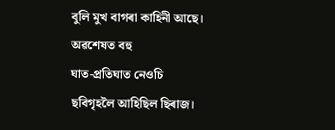বুলি মুখ বাগৰা কাহিনী আছে। অৱশেষত বহু
ঘাত-প্ৰতিঘাত নেওচি ছবিগৃহলৈ আহিছিল ছিৰাজ।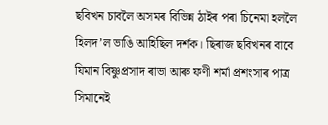ছবিখন চাবলৈ অসমৰ বিভিন্ন ঠাইৰ পৰা চিনেমা হললৈ হিলদ’ল ভাঙি আহিছিল দৰ্শক। ছিৰাজ ছবিখনৰ বাবে যিমান বিষ্ণুপ্ৰসাদ ৰাভা আৰু ফণী শৰ্মা প্ৰশংসাৰ পাত্ৰ সিমানেই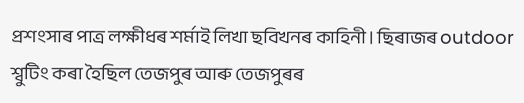প্ৰশংসাৰ পাত্ৰ লক্ষীধৰ শৰ্মাই লিখা ছবিখনৰ কাহিনী। ছিৰাজৰ outdoor শ্বুটিং কৰা হৈছিল তেজপুৰ আৰু তেজপুৰৰ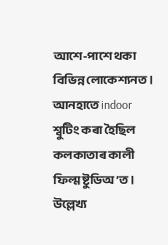আশে-পাশে থকা বিভিন্ন লোকেশ্যনত। আনহাতে indoor শ্বুটিং কৰা হৈছিল কলকাতাৰ কালী ফিল্ম ষ্টুডিঅ’ত। উল্লেখ্য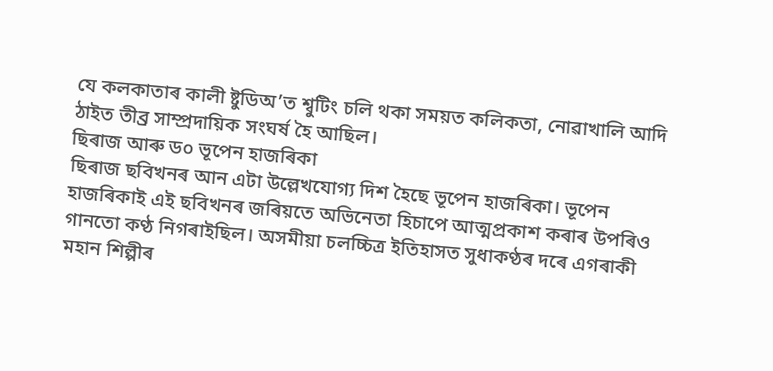যে কলকাতাৰ কালী ষ্টুডিঅ’ত শ্বুটিং চলি থকা সময়ত কলিকতা, নোৱাখালি আদি ঠাইত তীব্ৰ সাম্প্ৰদায়িক সংঘৰ্ষ হৈ আছিল।
ছিৰাজ আৰু ড০ ভূপেন হাজৰিকা
ছিৰাজ ছবিখনৰ আন এটা উল্লেখযোগ্য দিশ হৈছে ভূপেন হাজৰিকা। ভূপেন হাজৰিকাই এই ছবিখনৰ জৰিয়তে অভিনেতা হিচাপে আত্মপ্ৰকাশ কৰাৰ উপৰিও গানতো কণ্ঠ নিগৰাইছিল। অসমীয়া চলচ্চিত্ৰ ইতিহাসত সুধাকণ্ঠৰ দৰে এগৰাকী মহান শিল্পীৰ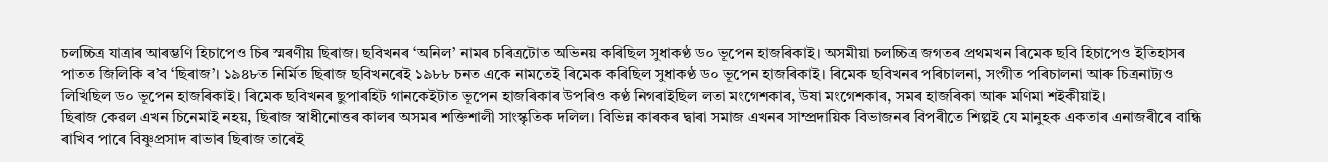চলচ্চিত্ৰ যাত্ৰাৰ আৰম্ভণি হিচাপেও চিৰ স্মৰণীয় ছিৰাজ। ছবিখনৰ ‘অনিল’ নামৰ চৰিত্ৰটোত অভিনয় কৰিছিল সুধাকণ্ঠ ড০ ভূপেন হাজৰিকাই। অসমীয়া চলচ্চিত্ৰ জগতৰ প্ৰথমখন ৰিমেক ছবি হিচাপেও ইতিহাসৰ পাতত জিলিকি ৰ’ব ‘ছিৰাজ’। ১৯৪৮ত নিৰ্মিত ছিৰাজ ছবিখনৰেই ১৯৮৮ চনত একে নামতেই ৰিমেক কৰিছিল সুধাকণ্ঠ ড০ ভূপেন হাজৰিকাই। ৰিমেক ছবিখনৰ পৰিচালনা, সংগীত পৰিচালনা আৰু চিত্ৰনাট্যও লিখিছিল ড০ ভূপেন হাজৰিকাই। ৰিমেক ছবিখনৰ ছুপাৰহিট গানকেইটাত ভূপেন হাজৰিকাৰ উপৰিও কণ্ঠ নিগৰাইছিল লতা মংগেশকাৰ, উষা মংগেশকাৰ, সমৰ হাজৰিকা আৰু মণিমা শইকীয়াই।
ছিৰাজ কেৱল এখন চিনেমাই নহয়, ছিৰাজ স্বাধীনোত্তৰ কালৰ অসমৰ শক্তিশালী সাংস্কৃতিক দলিল। বিভিন্ন কাৰকৰ দ্বাৰা সমাজ এখনৰ সাম্প্ৰদায়িক বিভাজনৰ বিপৰীতে শিল্পই যে মানুহক একতাৰ এনাজৰীৰে বান্ধি ৰাখিব পাৰে বিষ্ণুপ্ৰসাদ ৰাভাৰ ছিৰাজ তাৰেই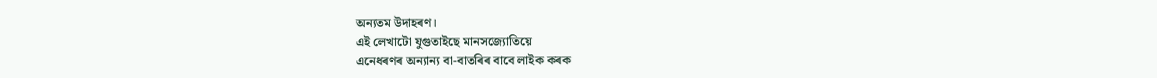অন্যতম উদাহৰণ।
এই লেখাটো যুগুতাইছে মানসজ্যোতিয়ে
এনেধৰণৰ অন্যান্য বা-বাতৰিৰ বাবে লাইক কৰক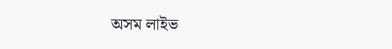অসম লাইভ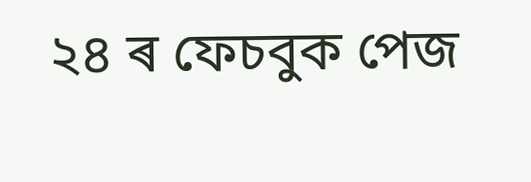২৪ ৰ ফেচবুক পেজ